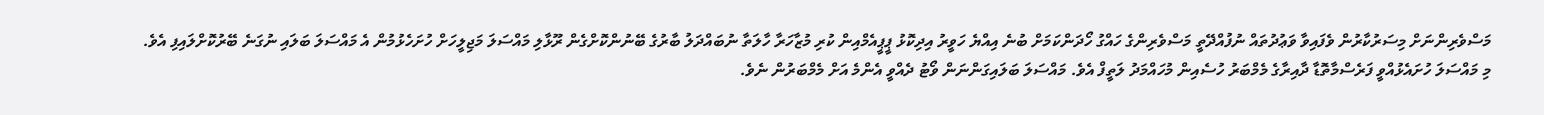މަސްވެރިންނަށް މިސަރުކާރުން ވެފައިވާ ވަޢުދުތައް ނުފުއްދޭތީ މަސްވެރިންގެ ހައްގު ހޯދަންކަމަށް ބުނެ އިއްޔެ ހަވީރު އިދިކޮޅު ޕީޕީއެމްއިން ކުރި މުޒާހަރާ ހާލަތާ ނުބައްދަލު ބާރުގެ ބޭނުންކޮށްގެން ރޫޅާލި މައްސަލަ މަޖިލީހަށް ހުށަހެޅުމުން އެ މައްސަލަ ބަލައި ނުގަނެ ބޭރުކޮށްލައިފި އެވެ.
މި މައްސަލަ ހުށައެޅުއްވީ ފަރެސްމާތޮޑާ ދާއިރާގެ މެމްބަރު ހުސެއިން މުހައްމަދު ލަތީފް އެވެ. މައްސަލަ ބަލައިގަންނަން ވޯޓު ދެއްވީ އެންމެ އަށް މެމްބަރުން ނެވެ.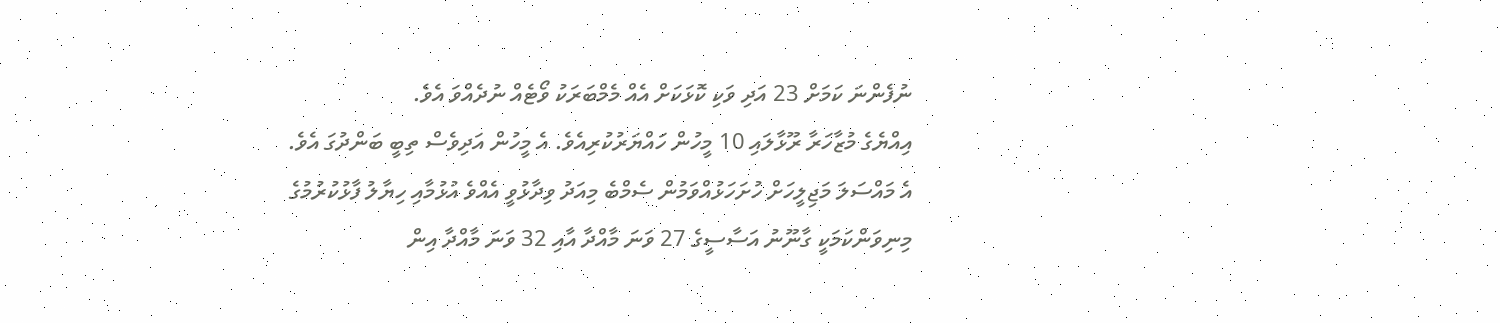ނުފެންނަ ކަމަށް 23 އަދި ވަކި ކޮޅަކަށް އެއް މެމްބަރަކު ވޯޓެއް ނުދެއްވަ އެވެ.
އިއްޔެގެ މުޒާހަރާ ރޫޅާލައި 10 މީހުން ހައްޔަރުކުރިއެވެ. އެ މީހުން އަދިވެސް ތިބީ ބަންދުގަ އެވެ.
އެ މައްސަލަ މަޖިލީހަށް ހުށަހަޅުއްވަމުން ސެމްބެ މިއަދު ވިދާޅުވީ އެއްވެ އުޅުމާއި ހިޔާލު ފާޅުކުރުމުގެ މިނިވަންކަމަކީ ގާނޫނު އަސާސީގެ 27 ވަނަ މާއްދާ އާއި 32 ވަނަ މާއްދާ އިން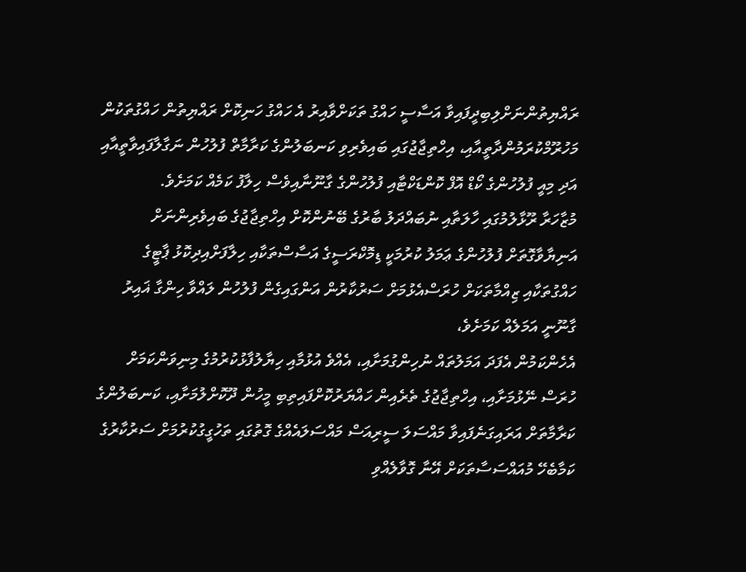ރައްޔިތުންނަށްލިބިދީފައިވާ އަސާސީ ހައްގު ތަކަށްވާއިރު އެ ހައްގު ހަނިކޮށް ރައްޔިތުން ހައްގުތަކުން މަހުރޫމްކުރަމުންދާތީއާއި، އިހްތިޖާޖުގައި ބައިވެރިވި ކަނބަލުންގެ ކަރާމާތް ފުލުހުން ނަގާލާފައިވާތީއާއި އަދި މިއީ ފުލުހުންގެ ކޯޑް އޮފް ކޮންޑަކްޓާއި ފުލުހުންގެ ގާނޫނާއިވެސް ހިލާފު ކަމެއް ކަމަށެވެ.
މުޒާހަރާ ރޫޅާލުމުގައި ހާލަތާއި ނުބައްދަލު ބާރުގެ ބޭނުންކޮށް އިހްތިޖާޖުގެ ބައިވެރިންނަށް އަނިޔާވާގޮތަށް ފުލުހުންގެ ޢަމަލު ކުރުމަކީ ޑިމޮކްރަސީގެ އަސާސްތަކާއި ހިލާފަށްއިދިކޮޅު ޕާޓީގެ ހައްގުތަކާއި ޒިއްމާތަކަށް ހުރަސްއެޅުމަށް ސަރުކާރުން އަންގައިގެން ފުލުހުން ލައްވާ ހިންގާ ޣައިރު ގާނޫނީ އަމަލެއް ކަމަށެވެ،
އެހެންކަމުން އެފަދަ އަމަލުތައް ނުހިންގުމަށާއި، އެއްވެ އުޅުމާއި ހިޔާލުފާޅުކުރުމުގެ މިނިވަންކަމަށް ހުރަސް ނޭޅުމަށާއި، އިހްތިޖާޖުގެ ތެރެއިން ހައްޔަރުކޮށްފައިތިބި މީހުން ދޫކޮށްލުމަށާއި، ކަނބަލުންގެ ކަރާމާތަށް އަރައިގަނެފައިވާ މައްސަލަ ސީރިއަސް މައްސަލައެއްގެ ގޮތުގައި ތަހުގީގުކުރުމަށް ސަރުކާރުގެ ކަމާބެހޭ މުއައްސަސާތަކަށް އޭނާ ގޮވާލެއްވި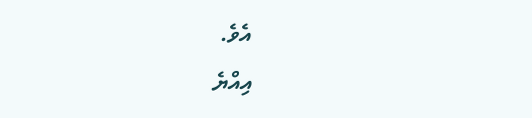އެވެ.
އިއްޔެ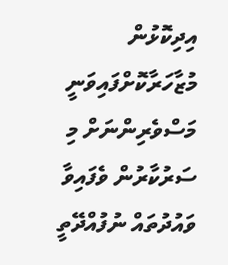އިދިކޮޅުން މުޒާހަރާކޮށްފައިވަނީ މަސްވެރިންނަށް މި ސަރުކާރުން ވެފައިވާ ވައުދުތައް ނުފުއްދޭތީ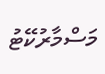މަސްމާރުކޭޓު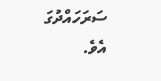ސަރަހައްދުގަ އެވެ.